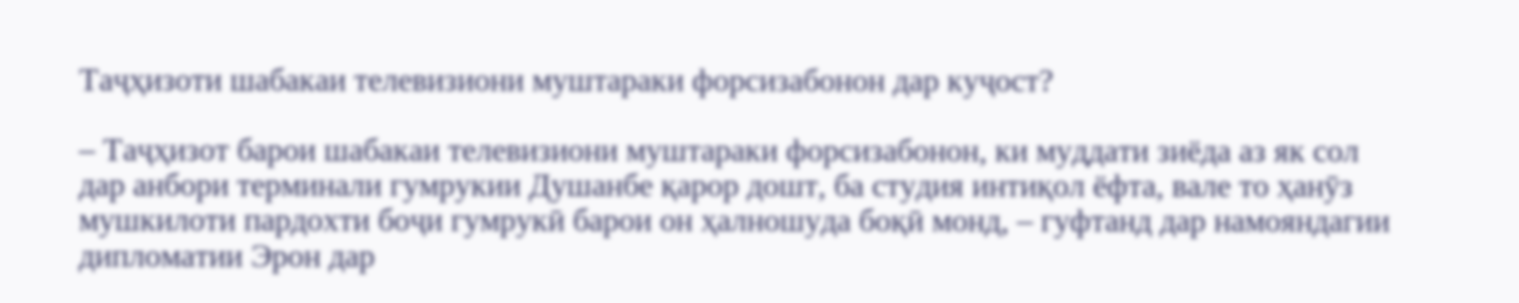Таҷҳизоти шабакаи телевизиони муштараки форсизабонон дар куҷост?

– Таҷҳизот барои шабакаи телевизиони муштараки форсизабонон, ки муддати зиёда аз як сол дар анбори терминали гумрукии Душанбе қарор дошт, ба студия интиқол ёфта, вале то ҳанӯз мушкилоти пардохти боҷи гумрукӣ барои он ҳалношуда боқӣ монд, – гуфтанд дар намояндагии дипломатии Эрон дар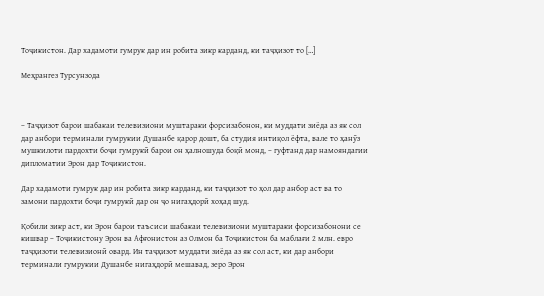Тоҷикистон. Дар хадамоти гумрук дар ин робита зикр карданд, ки таҷҳизот то […]

Меҳрангез Турсунзода



– Таҷҳизот барои шабакаи телевизиони муштараки форсизабонон, ки муддати зиёда аз як сол дар анбори терминали гумрукии Душанбе қарор дошт, ба студия интиқол ёфта, вале то ҳанӯз мушкилоти пардохти боҷи гумрукӣ барои он ҳалношуда боқӣ монд, – гуфтанд дар намояндагии дипломатии Эрон дар Тоҷикистон.

Дар хадамоти гумрук дар ин робита зикр карданд, ки таҷҳизот то ҳол дар анбор аст ва то замони пардохти боҷи гумрукӣ дар он ҷо нигаҳдорӣ хоҳад шуд.

Қобили зикр аст, ки Эрон барои таъсиси шабакаи телевизиони муштараки форсизабонони се кишвар – Тоҷикистону Эрон ва Афғонистон аз Олмон ба Тоҷикистон ба маблағи 2 млн. евро таҷҳизоти телевизионӣ овард. Ин таҷҳизот муддати зиёда аз як сол аст, ки дар анбори терминали гумрукии Душанбе нигаҳдорӣ мешавад, зеро Эрон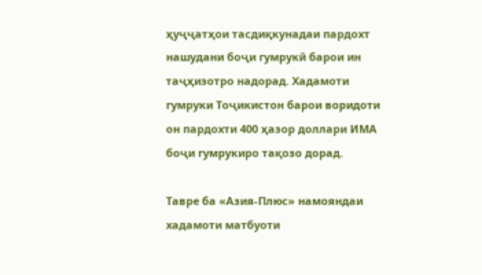ҳуҷҷатҳои тасдиқкунадаи пардохт нашудани боҷи гумрукӣ барои ин таҷҳизотро надорад. Хадамоти гумруки Тоҷикистон барои воридоти он пардохти 400 ҳазор доллари ИМА боҷи гумрукиро тақозо дорад.

Тавре ба «Азия-Плюс» намояндаи хадамоти матбуоти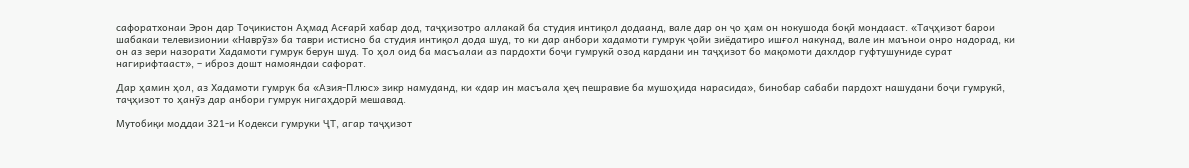сафоратхонаи Эрон дар Тоҷикистон Аҳмад Асғарӣ хабар дод, таҷҳизотро аллакай ба студия интиқол додаанд, вале дар он ҷо ҳам он нокушода боқӣ мондааст. «Таҷҳизот барои шабакаи телевизионии «Наврӯз» ба таври истисно ба студия интиқол дода шуд, то ки дар анбори хадамоти гумрук ҷойи зиёдатиро ишғол накунад, вале ин маънои онро надорад, ки он аз зери назорати Хадамоти гумрук берун шуд. То ҳол оид ба масъалаи аз пардохти боҷи гумрукӣ озод кардани ин таҷҳизот бо мақомоти дахлдор гуфтушуниде сурат нагирифтааст», – иброз дошт намояндаи сафорат.

Дар ҳамин ҳол, аз Хадамоти гумрук ба «Азия-Плюс» зикр намуданд, ки «дар ин масъала ҳеҷ пешравие ба мушоҳида нарасида», бинобар сабаби пардохт нашудани боҷи гумрукӣ, таҷҳизот то ҳанӯз дар анбори гумрук нигаҳдорӣ мешавад.

Мутобиқи моддаи 321-и Кодекси гумруки ҶТ, агар таҷҳизот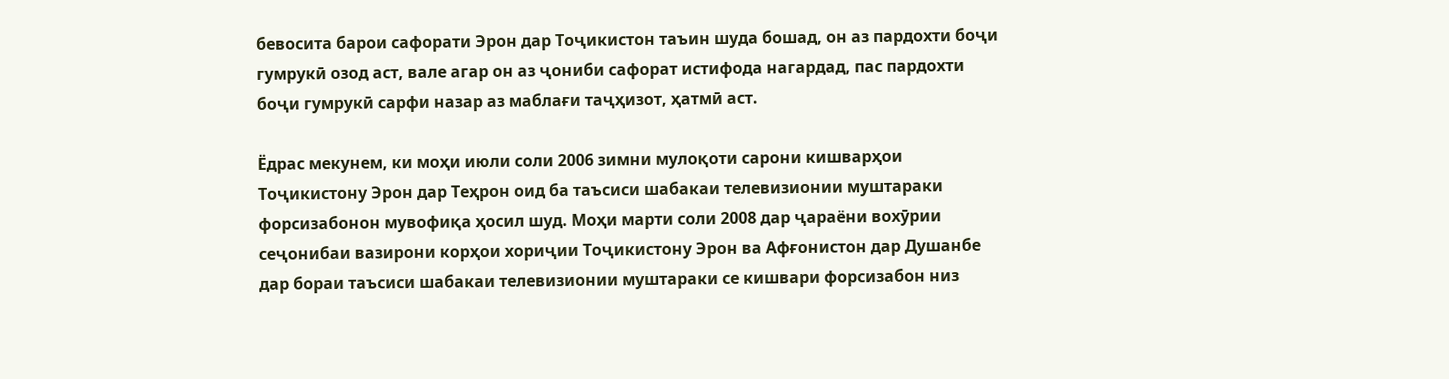бевосита барои сафорати Эрон дар Тоҷикистон таъин шуда бошад, он аз пардохти боҷи гумрукӣ озод аст, вале агар он аз ҷониби сафорат истифода нагардад, пас пардохти боҷи гумрукӣ сарфи назар аз маблағи таҷҳизот, ҳатмӣ аст.

Ёдрас мекунем, ки моҳи июли соли 2006 зимни мулоқоти сарони кишварҳои Тоҷикистону Эрон дар Теҳрон оид ба таъсиси шабакаи телевизионии муштараки форсизабонон мувофиқа ҳосил шуд. Моҳи марти соли 2008 дар ҷараёни вохӯрии сеҷонибаи вазирони корҳои хориҷии Тоҷикистону Эрон ва Афғонистон дар Душанбе дар бораи таъсиси шабакаи телевизионии муштараки се кишвари форсизабон низ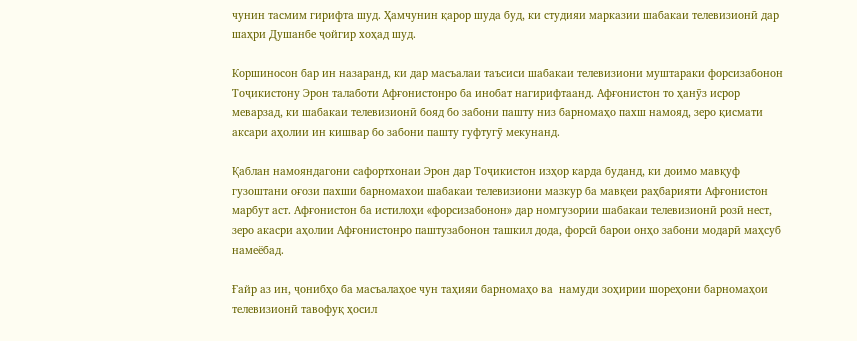чунин тасмим гирифта шуд. Ҳамчунин қарор шуда буд, ки студияи марказии шабакаи телевизионӣ дар шаҳри Душанбе ҷойгир хоҳад шуд.

Коршиносон бар ин назаранд, ки дар масъалаи таъсиси шабакаи телевизиони муштараки форсизабонон Тоҷикистону Эрон талаботи Афғонистонро ба инобат нагирифтаанд. Афғонистон то ҳанӯз исрор меварзад, ки шабакаи телевизионӣ бояд бо забони пашту низ барномаҳо пахш намояд, зеро қисмати аксари аҳолии ин кишвар бо забони пашту гуфтугӯ мекунанд.

Қаблан намояндагони сафортхонаи Эрон дар Тоҷикистон изҳор карда буданд, ки доимо мавқуф гузоштани оғози пахши барномахои шабакаи телевизиони мазкур ба мавқеи раҳбарияти Афғонистон марбут аст. Афғонистон ба истилоҳи «форсизабонон» дар номгузории шабакаи телевизионӣ розӣ нест, зеро акасри аҳолии Афғонистонро паштузабонон ташкил дода, форсӣ барои онҳо забони модарӣ маҳсуб намеёбад.

Ғайр аз ин, ҷонибҳо ба масъалаҳое чун таҳияи барномаҳо ва  намуди зоҳирии шореҳони барномаҳои телевизионӣ тавофуқ ҳосил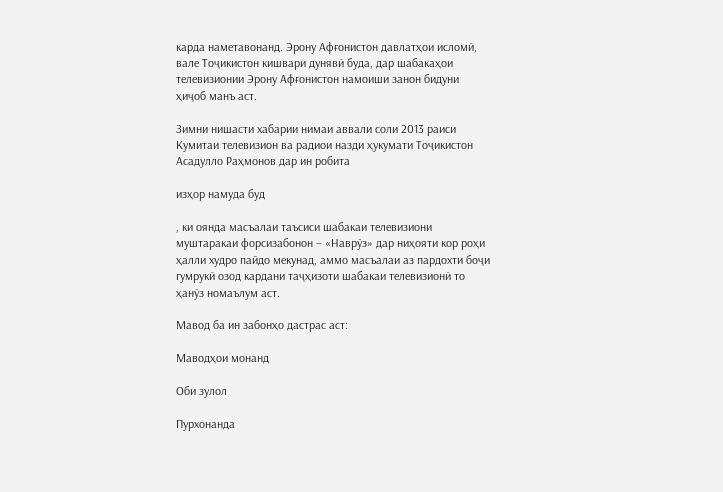карда наметавонанд. Эрону Афғонистон давлатҳои исломӣ, вале Тоҷикистон кишвари дунявӣ буда, дар шабакаҳои телевизионии Эрону Афғонистон намоиши занон бидуни ҳиҷоб манъ аст.

Зимни нишасти хабарии нимаи аввали соли 2013 раиси Кумитаи телевизион ва радиои назди ҳукумати Тоҷикистон Асадулло Раҳмонов дар ин робита

изҳор намуда буд

, ки оянда масъалаи таъсиси шабакаи телевизиони муштаракаи форсизабонон – «Наврӯз» дар ниҳояти кор роҳи ҳалли худро пайдо мекунад, аммо масъалаи аз пардохти боҷи гумрукӣ озод кардани таҷҳизоти шабакаи телевизионӣ то ҳанӯз номаълум аст.

Мавод ба ин забонҳо дастрас аст:

Маводҳои монанд

Оби зулол

Пурхонанда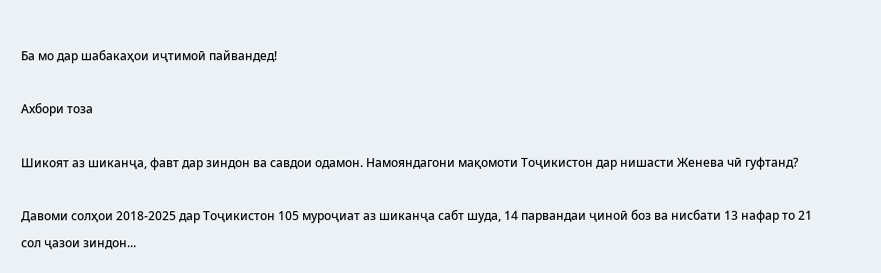Ба мо дар шабакаҳои иҷтимоӣ пайвандед!

Ахбори тоза

Шикоят аз шиканҷа, фавт дар зиндон ва савдои одамон. Намояндагони мақомоти Тоҷикистон дар нишасти Женева чӣ гуфтанд?

Давоми солҳои 2018-2025 дар Тоҷикистон 105 муроҷиат аз шиканҷа сабт шуда, 14 парвандаи ҷиноӣ боз ва нисбати 13 нафар то 21 сол ҷазои зиндон...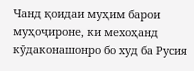Чанд қоидаи муҳим барои муҳоҷироне, ки мехоҳанд кӯдаконашонро бо худ ба Русия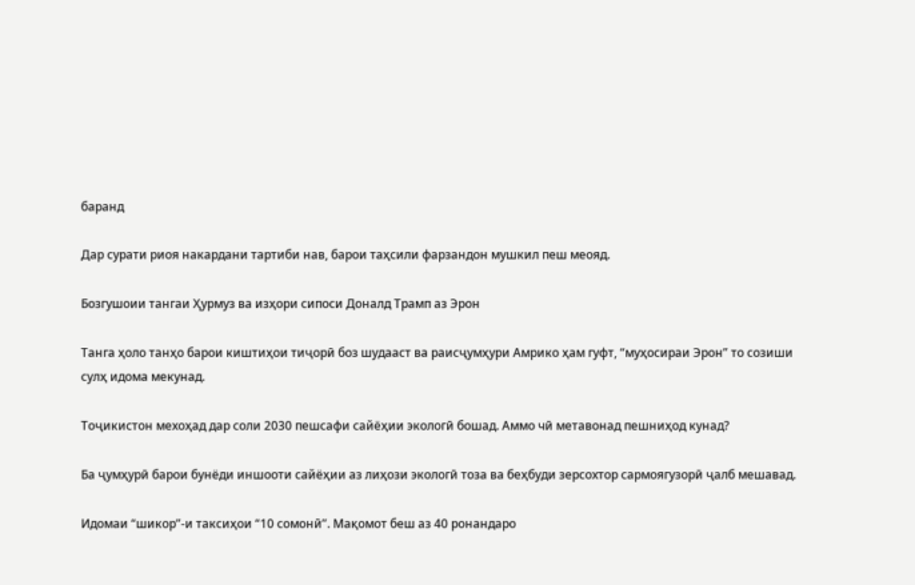баранд

Дар сурати риоя накардани тартиби нав, барои таҳсили фарзандон мушкил пеш меояд.

Бозгушоии тангаи Ҳурмуз ва изҳори сипоси Доналд Трамп аз Эрон

Танга ҳоло танҳо барои киштиҳои тиҷорӣ боз шудааст ва раисҷумҳури Амрико ҳам гуфт, “муҳосираи Эрон” то созиши сулҳ идома мекунад.

Тоҷикистон мехоҳад дар соли 2030 пешсафи сайёҳии экологӣ бошад. Аммо чӣ метавонад пешниҳод кунад?

Ба ҷумҳурӣ барои бунёди иншооти сайёҳии аз лиҳози экологӣ тоза ва беҳбуди зерсохтор сармоягузорӣ ҷалб мешавад.

Идомаи “шикор”-и таксиҳои “10 сомонӣ”. Мақомот беш аз 40 ронандаро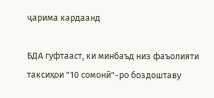ҷарима кардаанд

БДА гуфтааст, ки минбаъд низ фаъолияти таксиҳои "10 сомонӣ"-ро боздоштаву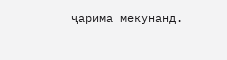ҷарима мекунанд.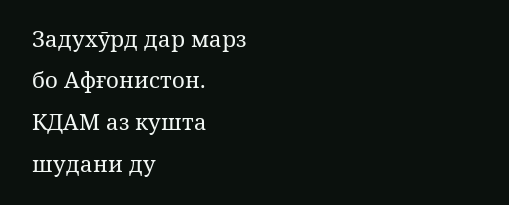Задухӯрд дар марз бо Афғонистон. КДАМ аз кушта шудани ду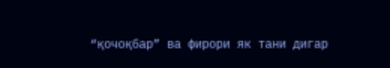“қочоқбар” ва фирори як тани дигар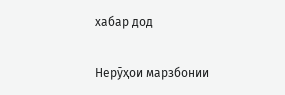хабар дод

Нерӯҳои марзбонии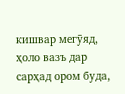кишвар мегӯяд, ҳоло вазъ дар сарҳад ором буда,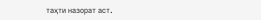таҳти назорат аст.